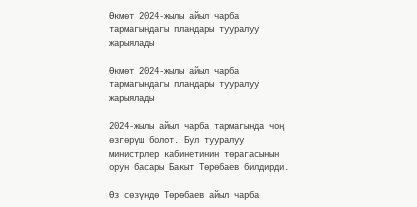Өкмөт 2024-жылы айыл чарба тармагындагы пландары тууралуу жарыялады

Өкмөт 2024-жылы айыл чарба тармагындагы пландары тууралуу жарыялады

2024-жылы айыл чарба тармагында чоң өзгөрүш болот. Бул тууралуу министрлер кабинетинин төрагасынын орун басары Бакыт Төрөбаев билдирди.

Өз сөзүндө Төрөбаев айыл чарба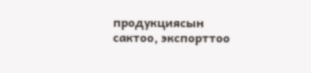продукциясын сактоо, экспорттоо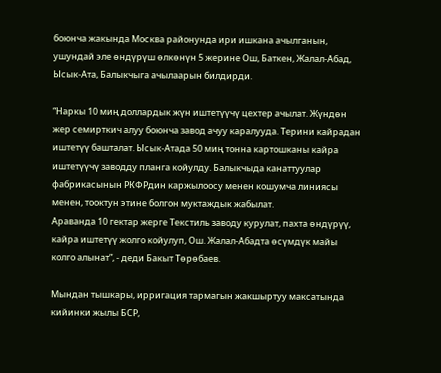боюнча жакында Москва районунда ири ишкана ачылганын, ушундай эле өндүрүш өлкөнүн 5 жерине Ош, Баткен, Жалал-Абад, Ысык-Ата, Балыкчыга ачылаарын билдирди.

“Наркы 10 миң доллардык жүн иштетүүчү цехтер ачылат. Жүндөн жер семирткич алуу боюнча завод ачуу каралууда. Терини кайрадан иштетүү башталат. Ысык-Атада 50 миң тонна картошканы кайра иштетүүчү заводду планга койулду. Балыкчыда канаттуулар фабрикасынын РКФРдин каржылоосу менен кошумча линиясы менен, тооктун этине болгон муктаждык жабылат.
Араванда 10 гектар жерге Текстиль заводу курулат, пахта өндүрүү, кайра иштетүү жолго койулуп, Ош. Жалал-Абадта өсүмдүк майы колго алынат”, - деди Бакыт Төрөбаев.

Мындан тышкары, ирригация тармагын жакшыртуу максатында кийинки жылы БСР,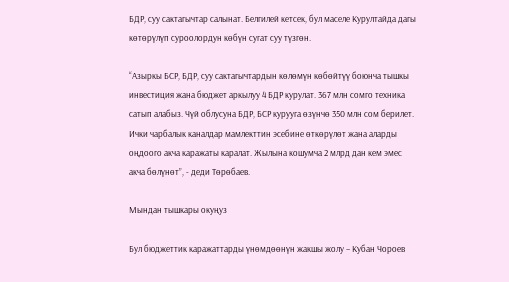БДР, суу сактагычтар салынат. Белгилей кетсек, бул маселе Курултайда дагы көтөрүлүп суроолордун көбүн сугат суу түзгөн.

“Азыркы БСР, БДР, суу сактагычтардын көлөмүн көбөйтүү боюнча тышкы инвестиция жана бюджет аркылуу 4 БДР курулат. 367 млн сомго техника сатып алабыз. Чүй облусуна БДР, БСР курууга өзүнчө 350 млн сом берилет. Ички чарбалык каналдар мамлекттин эсебине өткөрүлөт жана аларды оңдоого акча каражаты каралат. Жылына кошумча 2 млрд дан кем эмес акча бөлүнөт”, - деди Төрөбаев.

Мындан тышкары окуңуз

Бул бюджеттик каражаттарды үнөмдөөнүн жакшы жолу – Кубан Чороев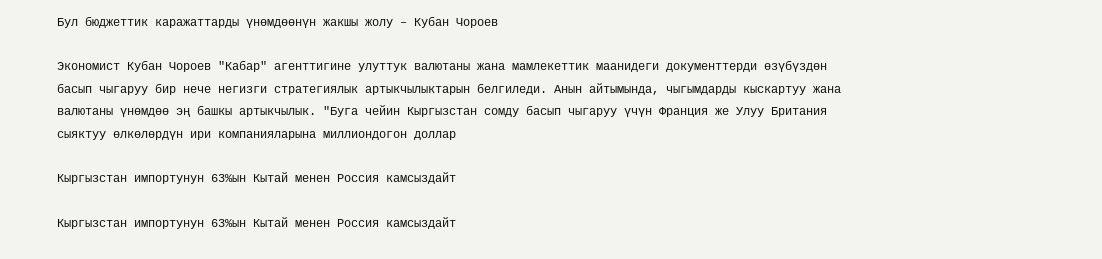Бул бюджеттик каражаттарды үнөмдөөнүн жакшы жолу – Кубан Чороев

Экономист Кубан Чороев "Кабар" агенттигине улуттук валютаны жана мамлекеттик маанидеги документтерди өзүбүздөн басып чыгаруу бир нече негизги стратегиялык артыкчылыктарын белгиледи. Анын айтымында, чыгымдарды кыскартуу жана валютаны үнөмдөө эң башкы артыкчылык. "Буга чейин Кыргызстан сомду басып чыгаруу үчүн Франция же Улуу Британия сыяктуу өлкөлөрдүн ири компанияларына миллиондогон доллар

Кыргызстан импортунун 63%ын Кытай менен Россия камсыздайт

Кыргызстан импортунун 63%ын Кытай менен Россия камсыздайт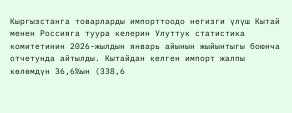Кыргызстанга товарларды импорттоодо негизги үлүш Кытай менен Россияга туура келерин Улуттук статистика комитетинин 2026-жылдын январь айынын жыйынтыгы боюнча отчетунда айтылды. Кытайдан келген импорт жалпы көлөмдүн 36,6%ын (338,6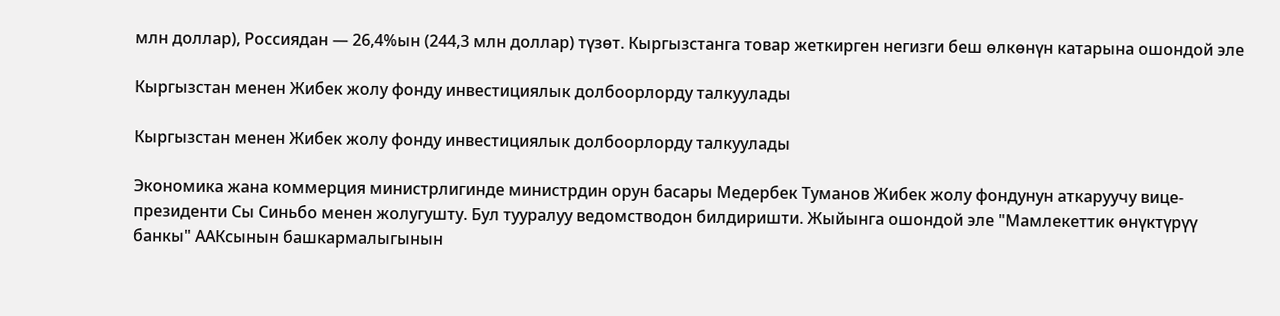млн доллар), Россиядан — 26,4%ын (244,3 млн доллар) түзөт. Кыргызстанга товар жеткирген негизги беш өлкөнүн катарына ошондой эле

Кыргызстан менен Жибек жолу фонду инвестициялык долбоорлорду талкуулады

Кыргызстан менен Жибек жолу фонду инвестициялык долбоорлорду талкуулады

Экономика жана коммерция министрлигинде министрдин орун басары Медербек Туманов Жибек жолу фондунун аткаруучу вице-президенти Сы Синьбо менен жолугушту. Бул тууралуу ведомстводон билдиришти. Жыйынга ошондой эле "Мамлекеттик өнүктүрүү банкы" ААКсынын башкармалыгынын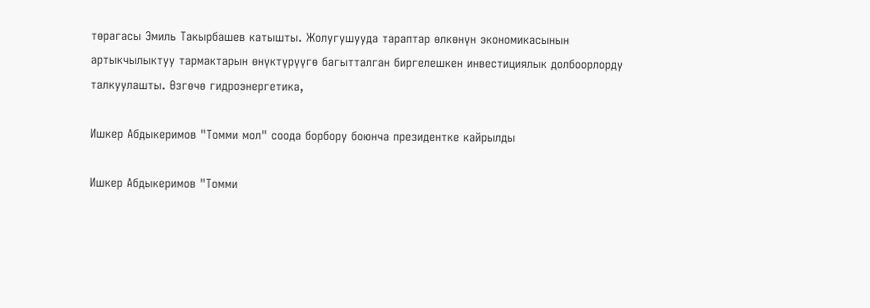төрагасы Эмиль Такырбашев катышты. Жолугушууда тараптар өлкөнүн экономикасынын артыкчылыктуу тармактарын өнүктүрүүгө багытталган биргелешкен инвестициялык долбоорлорду талкуулашты. Өзгөчө гидроэнергетика,

Ишкер Абдыкеримов "Томми мол" соода борбору боюнча президентке кайрылды

Ишкер Абдыкеримов "Томми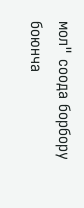мол" соода борбору боюнча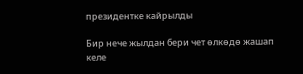президентке кайрылды

Бир нече жылдан бери чет өлкөдө жашап келе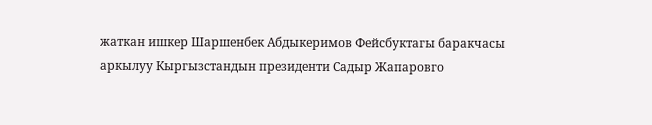жаткан ишкер Шаршенбек Абдыкеримов Фейсбуктагы баракчасы аркылуу Кыргызстандын президенти Садыр Жапаровго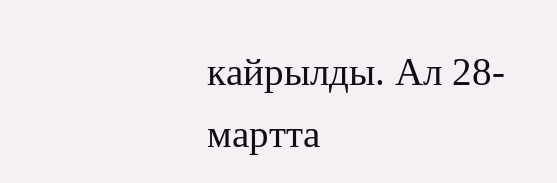кайрылды. Ал 28-мартта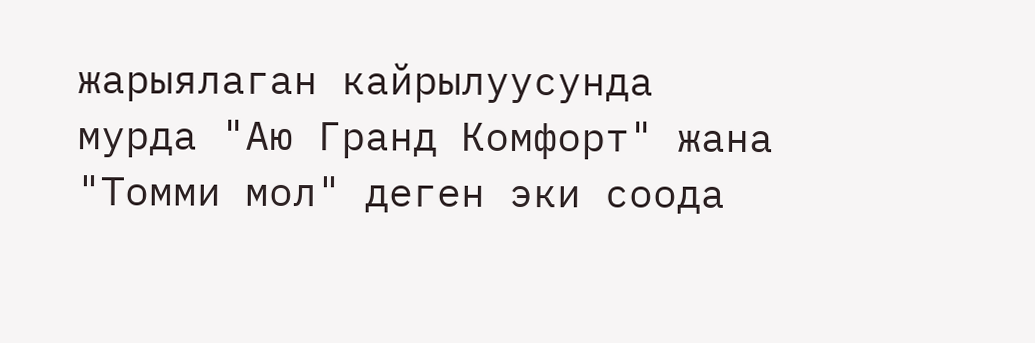жарыялаган кайрылуусунда мурда "Аю Гранд Комфорт" жана "Томми мол" деген эки соода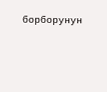борборунун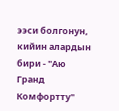ээси болгонун, кийин алардын бири - "Аю Гранд Комфортту"